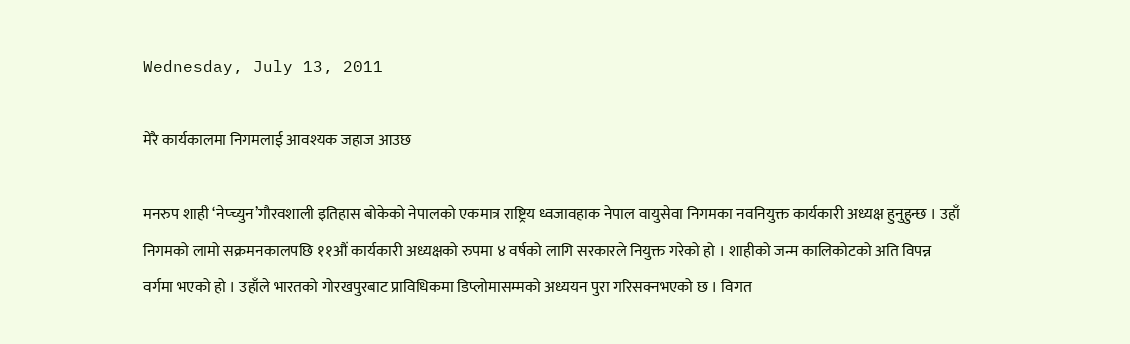Wednesday, July 13, 2011

मेरै कार्यकालमा निगमलाई आवश्यक जहाज आउछ

मनरुप शाही ‘नेप्च्युन’गौरवशाली इतिहास बोकेको नेपालको एकमात्र राष्ट्रिय ध्वजावहाक नेपाल वायुसेवा निगमका नवनियुक्त कार्यकारी अध्यक्ष हुनुहुन्छ । उहाँ निगमको लामो सक्रमनकालपछि ११औं कार्यकारी अध्यक्षको रुपमा ४ वर्षको लागि सरकारले नियुक्त गरेको हो । शाहीको जन्म कालिकोटको अति विपन्न वर्गमा भएको हो । उहाँले भारतको गोरखपुरबाट प्राविधिकमा डिप्लोमासम्मको अध्ययन पुरा गरिसक्नभएको छ । विगत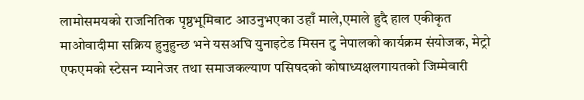लामोसमयको राजनितिक पृष्ठभूमिबाट आउनुभएका उहाँ माले,एमाले हुदै हाल एकीकृत माओवादीमा सक्रिय हुनुहुन्छ भने यसअघि युनाइटेड मिसन टु नेपालको कार्यक्रम संयोजक, मेट्रो एफएमको स्टेसन म्यानेजर तथा समाजकल्याण पसिषदको कोषाध्यक्षलगायतको जिम्मेवारी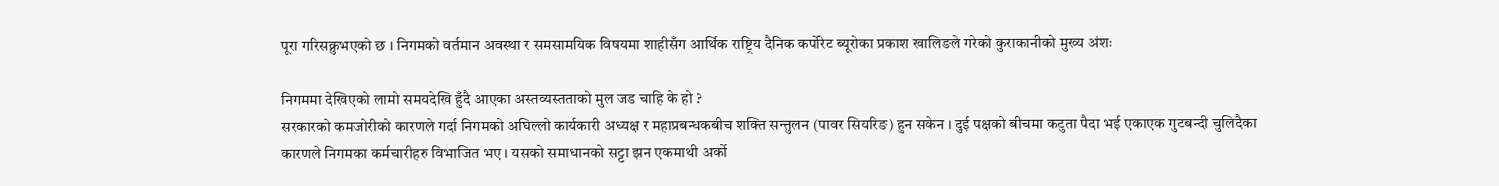पूरा गरिसक्नुभएको छ । निगमको वर्तमान अवस्था र समसामयिक विषयमा शाहीसँग आर्थिक राष्ट्रिय दैनिक कर्पोरेट ब्यूरोका प्रकाश खालिङले गरेको कुराकानीको मुख्य अंशः

निगममा देखिएको लामो समयदेखि हुँदै आएका अस्तव्यस्तताको मुल जड चाहि के हो ?
सरकारको कमजोरीको कारणले गर्दा निगमको अघिल्लो कार्यकारी अध्यक्ष र महाप्रबन्धकबीच शक्ति सन्तुलन (पावर सियरिङ) हुन सकेन । दुई पक्षको बीचमा कटुता पैदा भई एकाएक गुटबन्दी चुलिदैका कारणले निगमका कर्मचारीहरु विभाजित भए । यसको समाधानको सट्टा झन एकमाथी अर्को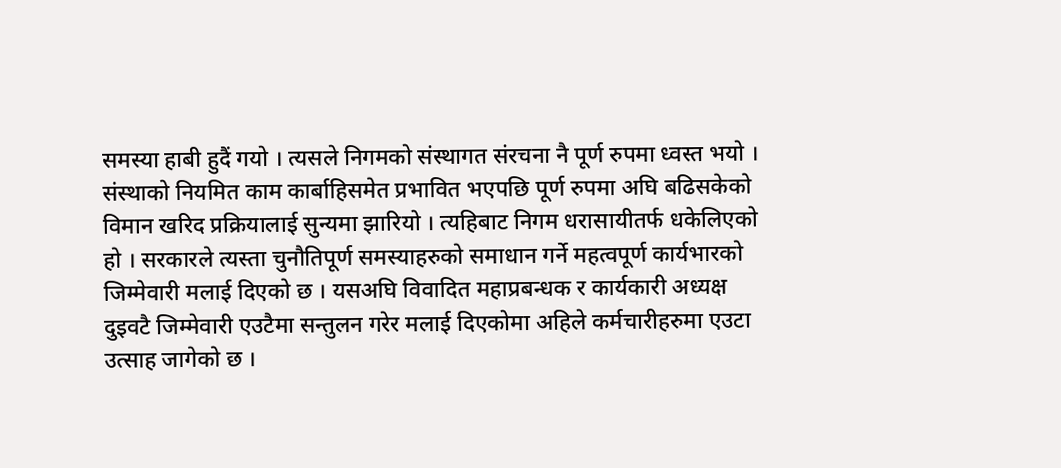समस्या हाबी हुदैं गयो । त्यसले निगमको संस्थागत संरचना नै पूर्ण रुपमा ध्वस्त भयो । संस्थाको नियमित काम कार्बाहिसमेत प्रभावित भएपछि पूर्ण रुपमा अघि बढिसकेको विमान खरिद प्रक्रियालाई सुन्यमा झारियो । त्यहिबाट निगम धरासायीतर्फ धकेलिएको हो । सरकारले त्यस्ता चुनौतिपूर्ण समस्याहरुको समाधान गर्ने महत्वपूर्ण कार्यभारको जिम्मेवारी मलाई दिएको छ । यसअघि विवादित महाप्रबन्धक र कार्यकारी अध्यक्ष दुइवटै जिम्मेवारी एउटैमा सन्तुलन गरेर मलाई दिएकोमा अहिले कर्मचारीहरुमा एउटा उत्साह जागेको छ ।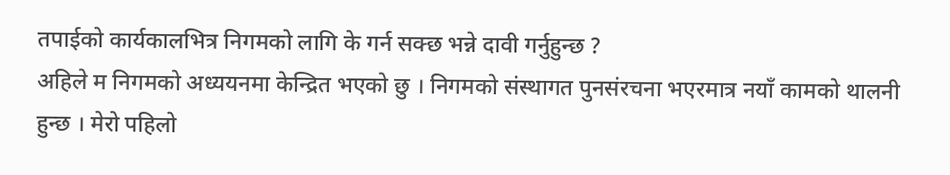तपाईको कार्यकालभित्र निगमको लागि के गर्न सक्छ भन्ने दावी गर्नुहुन्छ ?
अहिले म निगमको अध्ययनमा केन्द्रित भएको छु । निगमको संस्थागत पुनसंरचना भएरमात्र नयाँ कामको थालनी हुन्छ । मेरो पहिलो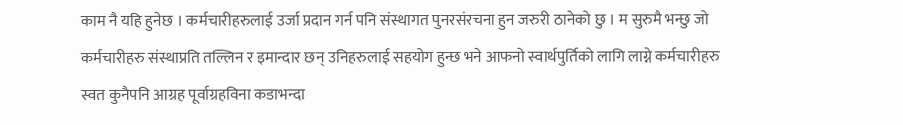काम नै यहि हुनेछ । कर्मचारीहरुलाई उर्जा प्रदान गर्न पनि संस्थागत पुनरसंरचना हुन जरुरी ठानेको छु । म सुरुमै भन्छु जो कर्मचारीहरु संस्थाप्रति तल्लिन र इमान्दार छन् उनिहरुलाई सहयोग हुन्छ भने आफनो स्वार्थपुर्तिको लागि लाग्ने कर्मचारीहरु स्वत कुनैपनि आग्रह पूर्वाग्रहविना कडाभन्दा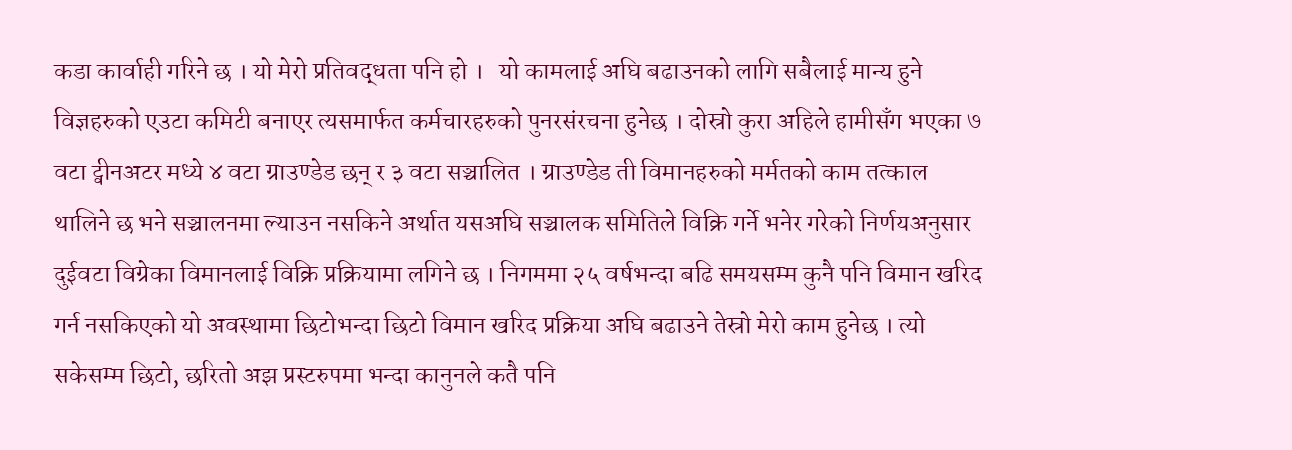कडा कार्वाही गरिने छ । यो मेरो प्रतिवद्धता पनि हो ।   यो कामलाई अघि बढाउनको लागि सबैलाई मान्य हुने विज्ञहरुको एउटा कमिटी बनाएर त्यसमार्फत कर्मचारहरुको पुनरसंरचना हुनेछ । दोस्रो कुरा अहिले हामीसँग भएका ७ वटा ट्वीनअटर मध्ये ४ वटा ग्राउण्डेड छन् र ३ वटा सञ्चालित । ग्राउण्डेड ती विमानहरुको मर्मतको काम तत्काल थालिने छ भने सञ्चालनमा ल्याउन नसकिने अर्थात यसअघि सञ्चालक समितिले विक्रि गर्ने भनेर गरेको निर्णयअनुसार दुईवटा विग्रेका विमानलाई विक्रि प्रक्रियामा लगिने छ । निगममा २५ वर्षभन्दा बढि समयसम्म कुनै पनि विमान खरिद गर्न नसकिएको यो अवस्थामा छिटोभन्दा छिटो विमान खरिद प्रक्रिया अघि बढाउने तेस्रो मेरो काम हुनेछ । त्यो सकेसम्म छिटो, छरितो अझ प्रस्टरुपमा भन्दा कानुनले कतै पनि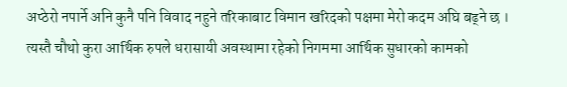अप्ठेरो नपार्ने अनि कुनै पनि विवाद नहुने तरिकाबाट विमान खरिदको पक्षमा मेरो कदम अघि बढ्ने छ । त्यस्तै चौथो कुरा आर्थिक रुपले धरासायी अवस्थामा रहेको निगममा आर्थिक सुधारको कामको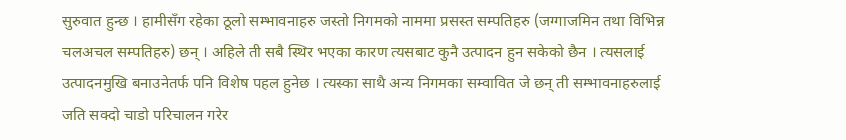सुरुवात हुन्छ । हामीसँग रहेका ठूलो सम्भावनाहरु जस्तो निगमको नाममा प्रसस्त सम्पतिहरु (जग्गाजमिन तथा विभिन्न चलअचल सम्पतिहरु) छन् । अहिले ती सबै स्थिर भएका कारण त्यसबाट कुनै उत्पादन हुन सकेको छैन । त्यसलाई उत्पादनमुखि बनाउनेतर्फ पनि विशेष पहल हुनेछ । त्यस्का साथै अन्य निगमका सम्वावित जे छन् ती सम्भावनाहरुलाई जति सक्दो चाडो परिचालन गरेर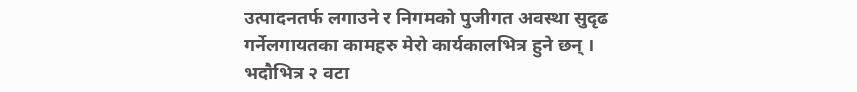उत्पादनतर्फ लगाउने र निगमको पुजीगत अवस्था सुदृढ गर्नेलगायतका कामहरु मेरो कार्यकालभित्र हुने छन् ।
भदौभित्र २ वटा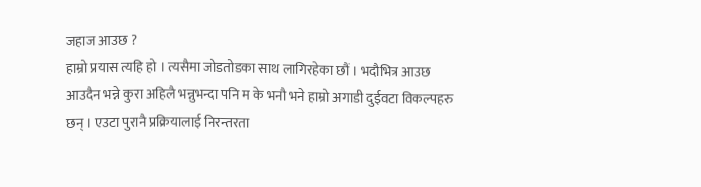जहाज आउछ ?
हाम्रो प्रयास त्यहि हो । त्यसैमा जोडतोडका साथ लागिरहेका छौं । भदौभित्र आउछ आउदैन भन्ने कुरा अहिलै भन्नुभन्दा पनि म के भनौ भने हाम्रो अगाडी दुईवटा विकल्पहरु छन् । एउटा पुरानै प्रक्रियालाई निरन्तरता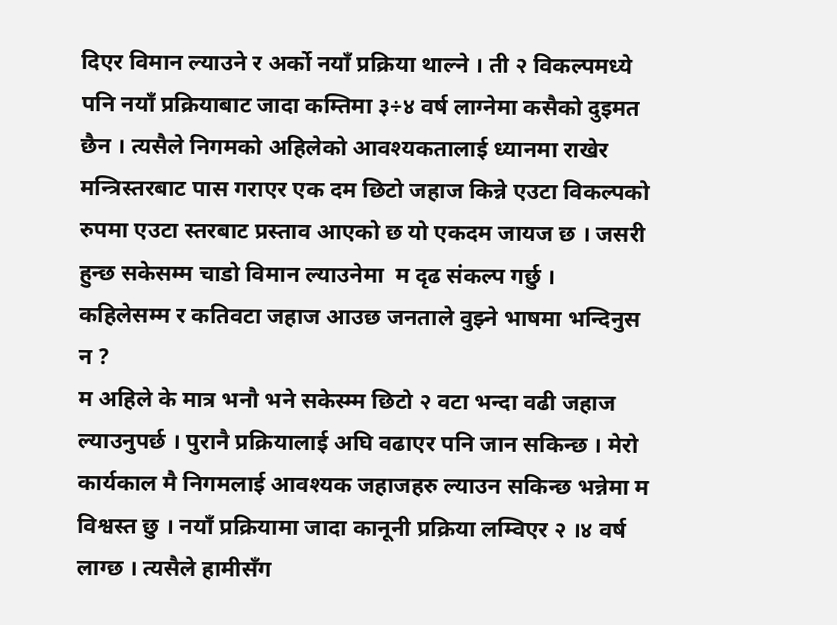दिएर विमान ल्याउने र अर्को नयाँ प्रक्रिया थाल्ने । ती २ विकल्पमध्ये पनि नयाँ प्रक्रियाबाट जादा कम्तिमा ३÷४ वर्ष लाग्नेमा कसैको दुइमत छैन । त्यसैले निगमको अहिलेको आवश्यकतालाई ध्यानमा राखेर मन्त्रिस्तरबाट पास गराएर एक दम छिटो जहाज किन्ने एउटा विकल्पको रुपमा एउटा स्तरबाट प्रस्ताव आएको छ यो एकदम जायज छ । जसरी हुन्छ सकेसम्म चाडो विमान ल्याउनेमा  म दृढ संकल्प गर्छु ।
कहिलेसम्म र कतिवटा जहाज आउछ जनताले वुझ्ने भाषमा भन्दिनुस न ?
म अहिले के मात्र भनौ भने सकेस्म्म छिटो २ वटा भन्दा वढी जहाज ल्याउनुपर्छ । पुरानै प्रक्रियालाई अघि वढाएर पनि जान सकिन्छ । मेरो कार्यकाल मै निगमलाई आवश्यक जहाजहरु ल्याउन सकिन्छ भन्नेमा म विश्वस्त छु । नयाँ प्रक्रियामा जादा कानूनी प्रक्रिया लम्विएर २ ।४ वर्ष लाग्छ । त्यसैले हामीसँग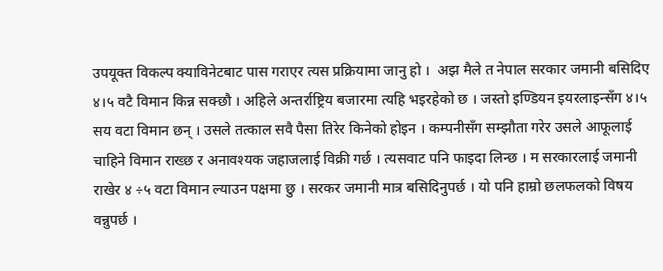उपयूक्त विकल्प क्याविनेटबाट पास गराएर त्यस प्रक्रियामा जानु हो ।  अझ मैले त नेपाल सरकार जमानी बसिदिए ४।५ वटै विमान किन्न सक्छौ । अहिले अन्तर्राष्ट्रिय बजारमा त्यहि भइरहेको छ । जस्तो इण्डियन इयरलाइन्सँग ४।५ सय वटा विमान छन् । उसले तत्काल सवै पैसा तिरेर किनेको होइन । कम्पनीसँग सम्झौता गरेर उसले आफूलाई चाहिने विमान राख्छ र अनावश्यक जहाजलाई विक्री गर्छ । त्यसवाट पनि फाइदा लिन्छ । म सरकारलाई जमानी राखेर ४ ÷५ वटा विमान ल्याउन पक्षमा छु । सरकर जमानी मात्र बसिदिनुपर्छ । यो पनि हाम्रो छलफलको विषय वन्नुपर्छ ।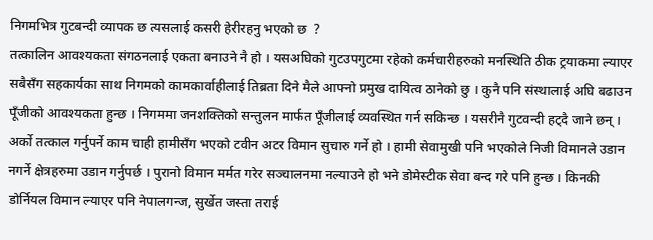निगमभित्र गुटबन्दी व्यापक छ त्यसलाई कसरी हेरीरहनु भएको छ  ?
तत्कालिन आवश्यकता संगठनलाई एकता बनाउने नै हो । यसअघिको गुटउपगुटमा रहेको कर्मचारीहरुको मनस्थिति ठीक ट्रयाकमा ल्याएर सबैसँग सहकार्यका साथ निगमको कामकार्वाहीलाई तिब्रता दिने मैले आफ्नो प्रमुख दायित्व ठानेको छु । कुनै पनि संस्थालाई अघि बढाउन पूँजीको आवश्यकता हुन्छ । निगममा जनशक्तिको सन्तुलन मार्फत पूँजीलाई व्यवस्थित गर्न सकिन्छ । यसरीनै गुटवन्दी हट्दै जाने छन् । अर्को तत्काल गर्नुपर्ने काम चाही हामीसँग भएको टवीन अटर विमान सुचारु गर्ने हो । हामी सेवामुखी पनि भएकोले निजी विमानले उडान नगर्ने क्षेत्रहरुमा उडान गर्नुपर्छ । पुरानो विमान मर्मत गरेर सञ्चालनमा नल्याउने हो भने डोमेस्टीक सेवा बन्द गरे पनि हुन्छ । किनकी डोर्नियल विमान ल्याएर पनि नेपालगन्ज, सुर्खेत जस्ता तराई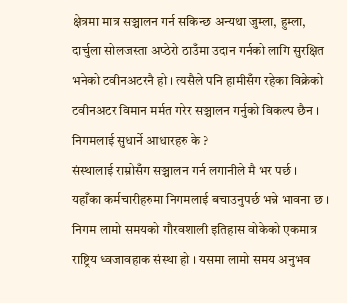क्षेत्रमा मात्र सञ्चालन गर्न सकिन्छ अन्यथा जुम्ला, हुम्ला, दार्चुला सोलजस्ता अप्ठेरो ठाउँमा उदान गर्नको लागि सुरक्षित भनेको टवीनअटरनै हो । त्यसैले पनि हामीसँग रहेका विक्रेको टवीनअटर विमान मर्मत गरेर सञ्चालन गर्नुको विकल्प छैन ।
निगमलाई सुधार्ने आधारहरु के ?
संस्थालाई राम्रोसँग सञ्चालन गर्न लगानीले मै भर पर्छ । यहाँका कर्मचारीहरुमा निगमलाई बचाउनुपर्छ भन्ने भावना छ । निगम लामो समयको गौरवशाली इतिहास वोकेको एकमात्र राष्ट्रिय ध्वजावहाक संस्था हो । यसमा लामो समय अनुभव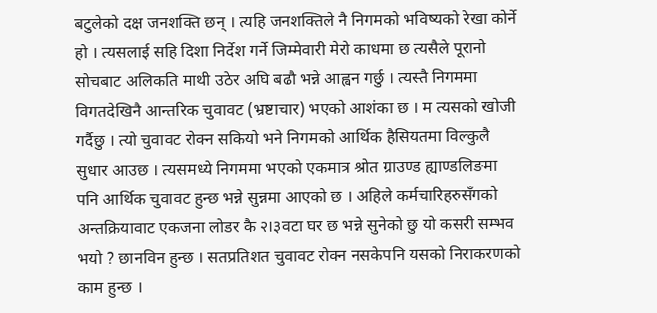बटुलेको दक्ष जनशक्ति छन् । त्यहि जनशक्तिले नै निगमको भविष्यको रेखा कोर्ने हो । त्यसलाई सहि दिशा निर्देश गर्ने जिम्मेवारी मेरो काधमा छ त्यसैले पूरानो सोचबाट अलिकति माथी उठेर अघि बढौ भन्ने आह्वन गर्छु । त्यस्तै निगममा विगतदेखिनै आन्तरिक चुवावट (भ्रष्टाचार) भएको आशंका छ । म त्यसको खोजी गर्दैछु । त्यो चुवावट रोक्न सकियो भने निगमको आर्थिक हैसियतमा विल्कुलै सुधार आउछ । त्यसमध्ये निगममा भएको एकमात्र श्रोत ग्राउण्ड ह्याण्डलिङमा पनि आर्थिक चुवावट हुन्छ भन्ने सुन्नमा आएको छ । अहिले कर्मचारिहरुसँगको अन्तक्रियावाट एकजना लोडर कै २।३वटा घर छ भन्ने सुनेको छु यो कसरी सम्भव भयो ? छानविन हुन्छ । सतप्रतिशत चुवावट रोक्न नसकेपनि यसको निराकरणको काम हुन्छ ।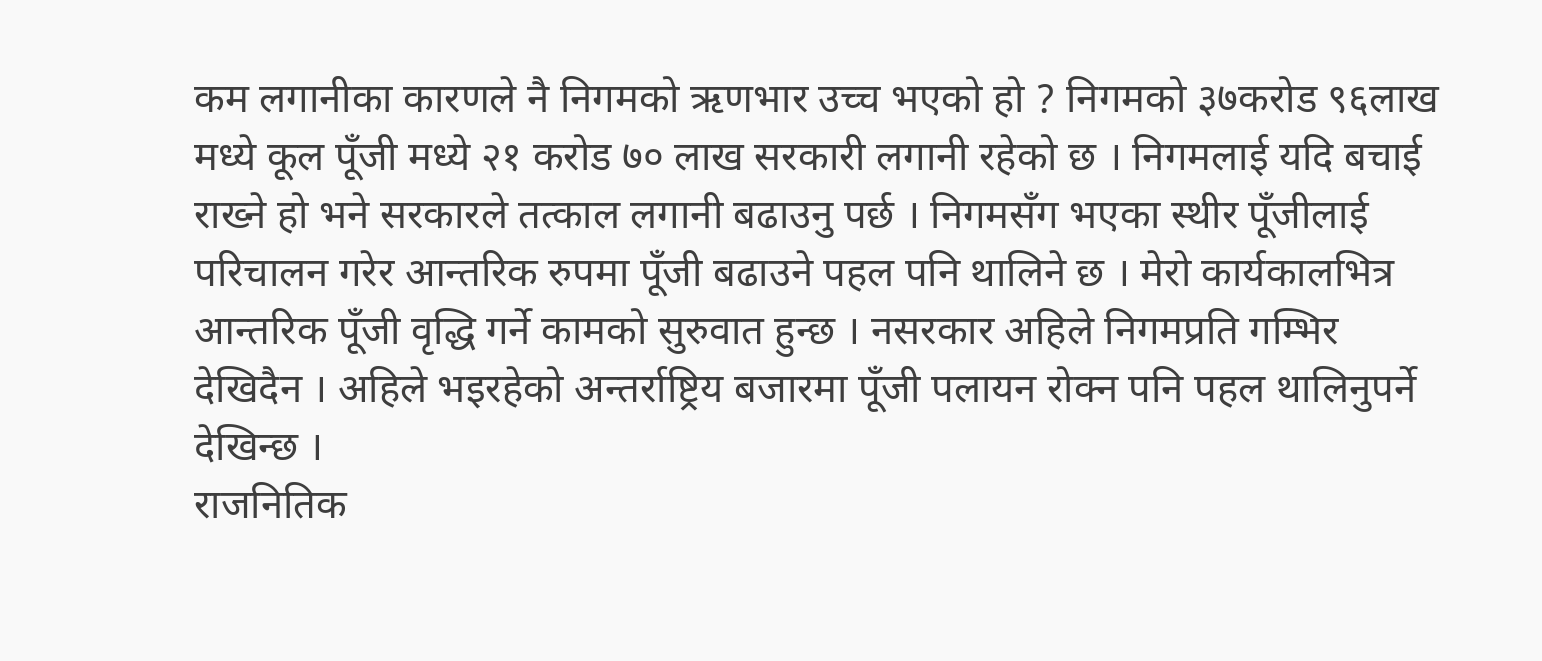कम लगानीका कारणले नै निगमको ऋणभार उच्च भएको हो ? निगमको ३७करोड ९६लाख मध्ये कूल पूँजी मध्ये २१ करोड ७० लाख सरकारी लगानी रहेको छ । निगमलाई यदि बचाई राख्ने हो भने सरकारले तत्काल लगानी बढाउनु पर्छ । निगमसँग भएका स्थीर पूँजीलाई परिचालन गरेर आन्तरिक रुपमा पूँजी बढाउने पहल पनि थालिने छ । मेरो कार्यकालभित्र आन्तरिक पूँजी वृद्धि गर्ने कामको सुरुवात हुन्छ । नसरकार अहिले निगमप्रति गम्भिर देखिदैन । अहिले भइरहेको अन्तर्राष्ट्रिय बजारमा पूँजी पलायन रोक्न पनि पहल थालिनुपर्ने देखिन्छ ।
राजनितिक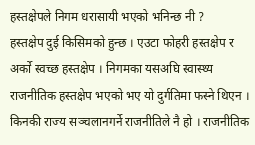हस्तक्षेपले निगम धरासायी भएको भनिन्छ नी ?
हस्तक्षेप दुई किसिमको हुन्छ । एउटा फोहरी हस्तक्षेप र अर्को स्वच्छ हस्तक्षेप । निगमका यसअघि स्वास्थ्य राजनीतिक हस्तक्षेप भएको भए यो दुर्गतिमा फस्ने थिएन । किनकी राज्य सञ्चलानगर्ने राजनीतिले नै हो । राजनीतिक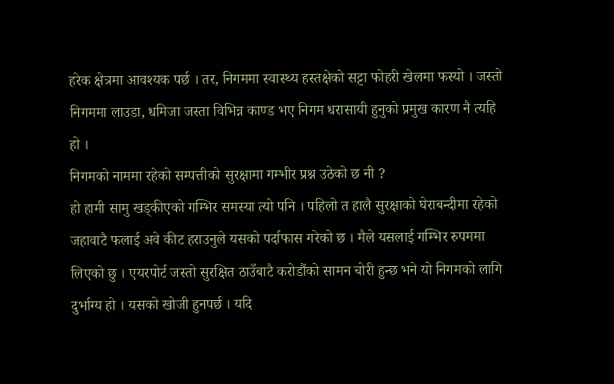हरेक क्षेत्रमा आवश्यक पर्छ । तर, निगममा स्वास्थ्य हस्तक्षेको सट्टा फोहरी खेलमा फस्यो । जस्तो निगममा लाउडा, धमिजा जस्ता विभिन्न काण्ड भए निगम धरासायी हुनुको प्रमुख कारण नै त्यहि हो ।
निगमको नाममा रहेको सम्पत्तीको सुरक्षामा गम्भीर प्रश्न उठेको छ नी ?
हो हामी सामु खड्कीएको गम्भिर समस्या त्यो पनि । पहिलो त हालै सुरक्षाको घेराबन्दीमा रहेको जहावाटै फलाई अवे कीट हराउनुले यसको पर्दाफास गरेको छ । मैले यसलाई गम्भिर रुपममा लिएको छु । एयरपोर्ट जस्तो सुरक्षित ठाउँबाटै करोडौंको सामन चोरी हुन्छ भने यो निगमको लागि दुर्भाग्य हो । यसको खोजी हुनपर्छ । यदि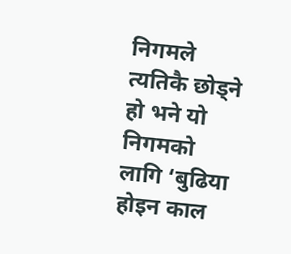निगमले त्यतिकै छोड्ने हो भने यो निगमको लागि ‘बुढिया होइन काल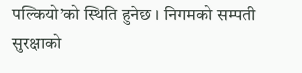पल्कियो’को स्थिति हुनेछ । निगमको सम्पती सुरक्षाको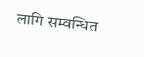लागि सम्वन्धित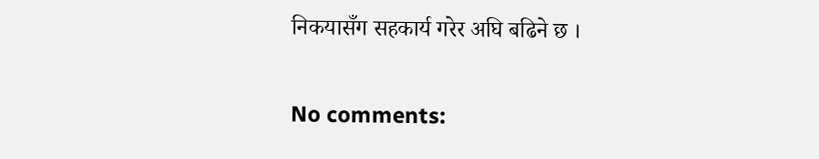निकयासँग सहकार्य गरेर अघि बढिने छ ।

No comments: